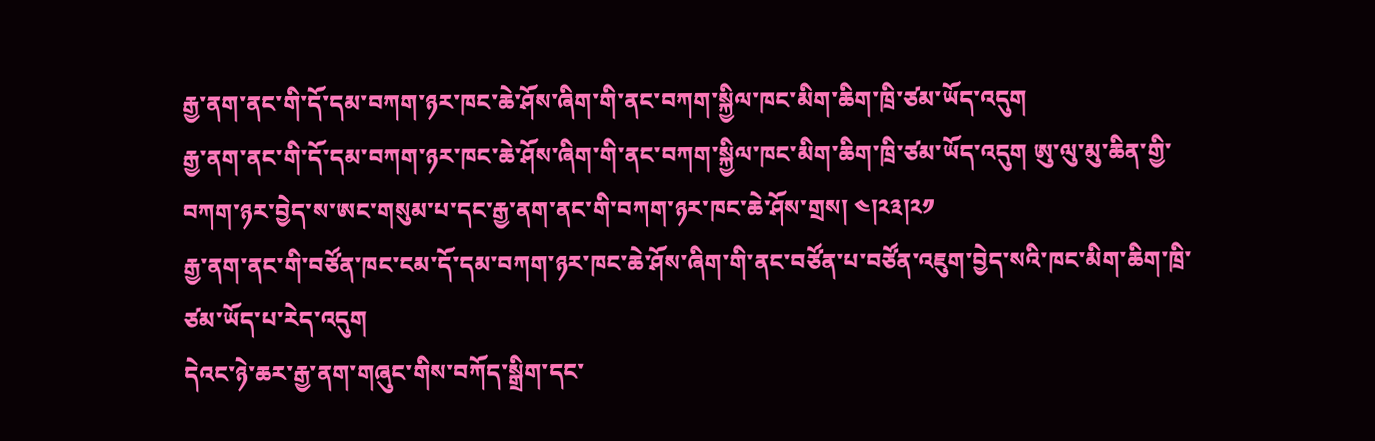རྒྱ་ནག་ནང་གི་དོ་དམ་བཀག་ཉར་ཁང་ཆེ་ཤོས་ཞིག་གི་ནང་བཀག་སྐྱིལ་ཁང་མིག་ཆིག་ཁྲི་ཙམ་ཡོད་འདུག
རྒྱ་ནག་ནང་གི་དོ་དམ་བཀག་ཉར་ཁང་ཆེ་ཤོས་ཞིག་གི་ནང་བཀག་སྐྱིལ་ཁང་མིག་ཆིག་ཁྲི་ཙམ་ཡོད་འདུག ཨུ་ལུ་མུ་ཆིན་གྱི་བཀག་ཉར་བྱེད་ས་ཨང་གསུམ་པ་དང་རྒྱ་ནག་ནང་གི་བཀག་ཉར་ཁང་ཆེ་ཤོས་གྲས། ༤།༢༣།༢༡
རྒྱ་ནག་ནང་གི་བཙོན་ཁང་ངམ་དོ་དམ་བཀག་ཉར་ཁང་ཆེ་ཤོས་ཞིག་གི་ནང་བཙོན་པ་བཙོན་འཇུག་བྱེད་སའི་ཁང་མིག་ཆིག་ཁྲི་ཙམ་ཡོད་པ་རེད་འདུག
དེའང་ཉེ་ཆར་རྒྱ་ནག་གཞུང་གིས་བཀོད་སྒྲིག་དང་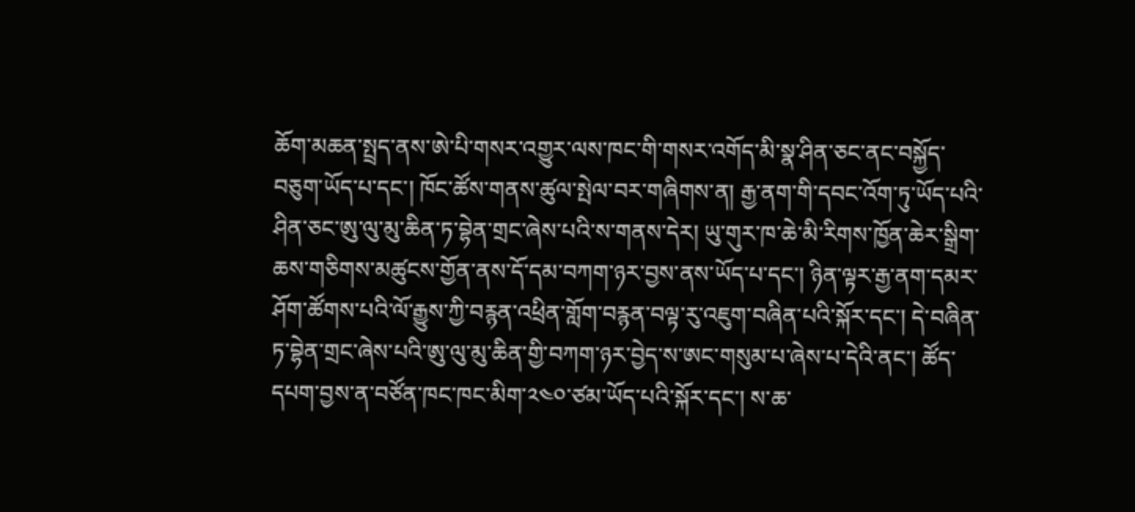ཆོག་མཆན་སྤྲད་ནས་ཨེ་པི་གསར་འགྱུར་ལས་ཁང་གི་གསར་འགོད་མི་སྣ་ཤིན་ཅང་ནང་བསྐྱོད་བཅུག་ཡོད་པ་དང་། ཁོང་ཚོས་གནས་ཚུལ་སྤེལ་བར་གཞིགས་ན། རྒྱ་ནག་གི་དབང་འོག་ཏུ་ཡོད་པའི་ཤིན་ཅང་ཨུ་ལུ་མུ་ཆིན་ཏ་བྷེན་གྲང་ཞེས་པའི་ས་གནས་དེར། ཡུ་གུར་ཁ་ཆེ་མི་རིགས་ཁྱོན་ཆེར་སྒྲིག་ཆས་གཅིགས་མཚུངས་གྱོན་ནས་དོ་དམ་བཀག་ཉར་བྱས་ནས་ཡོད་པ་དང་། ཉིན་ལྟར་རྒྱ་ནག་དམར་ཤོག་ཚོགས་པའི་ལོ་རྒྱུས་ཀྱི་བརྙན་འཕྲིན་གློག་བརྙན་བལྟ་རུ་འཇུག་བཞིན་པའི་སྐོར་དང་། དེ་བཞིན་ཏ་བྷེན་གྲང་ཞེས་པའི་ཨུ་ལུ་མུ་ཆིན་གྱི་བཀག་ཉར་བྱེད་ས་ཨང་གསུམ་པ་ཞེས་པ་དེའི་ནང་། ཚོད་དཔག་བྱས་ན་བཙོན་ཁང་ཁང་མིག་༢༤༠་ཙམ་ཡོད་པའི་སྐོར་དང་། ས་ཆ་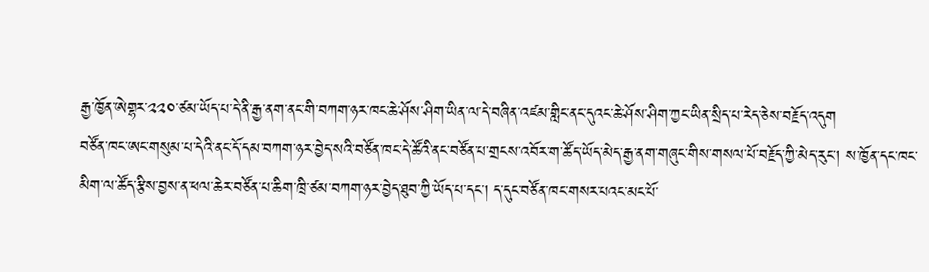རྒྱ་ཁྱོན་ཨེགྷར་༢༢༠་ཙམ་ཡོད་པ་དེ་ནི་རྒྱ་ནག་ནང་གི་བཀག་ཉར་ཁང་ཆེ་ཤོས་ཤིག་ཡིན་ལ་དེ་བཞིན་འཛམ་གླིང་ནང་དུའང་ཆེ་ཤོས་ཤིག་ཀྱང་ཡིན་སྲིད་པ་རེད་ཅེས་བརྗོད་འདུག
བཙོན་ཁང་ཨང་གསུམ་པ་དེའི་ནང་དོ་དམ་བཀག་ཉར་བྱེད་སའི་བཙོན་ཁང་དེ་ཚོའི་ནང་བཙོན་པ་གྲངས་འབོར་ག་ཚོད་ཡོད་མེད་རྒྱ་ནག་གཞུང་གིས་གསལ་པོ་བརྗོད་ཀྱི་མེད་རུང་། ས་ཁྱོན་དང་ཁང་མིག་ལ་ཚོད་རྩིས་བྱས་ན་ཕལ་ཆེར་བཙོན་པ་ཆིག་ཁྲི་ཙམ་བཀག་ཉར་བྱེད་ཐུབ་ཀྱི་ཡོད་པ་དང་། ད་དུང་བཙོན་ཁང་གསར་པའང་མང་པོ་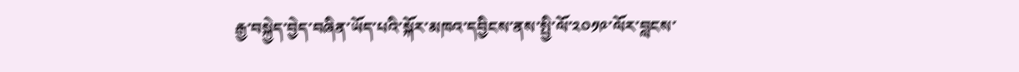རྒྱ་བསྐྱེད་བྱེད་བཞིན་ཡོད་པའི་སྐོར་མཁའ་དབྱིངས་ནས་སྤྱི་ལོ་༢༠༡༩་ལོར་བླངས་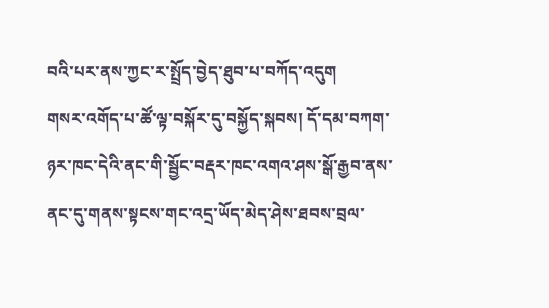བའི་པར་ནས་ཀྱང་ར་སྤྲོད་བྱེད་ཐུབ་པ་བཀོད་འདུག
གསར་འགོད་པ་ཚོ་ལྟ་བསྐོར་དུ་བསྐྱོད་སྐབས། དོ་དམ་བཀག་ཉར་ཁང་དེའི་ནང་གི་སྦྱོང་བརྡར་ཁང་འགའ་ཤས་སྒོ་རྒྱབ་ནས་ནང་དུ་གནས་སྟངས་གང་འདྲ་ཡོད་མེད་ཤེས་ཐབས་བྲལ་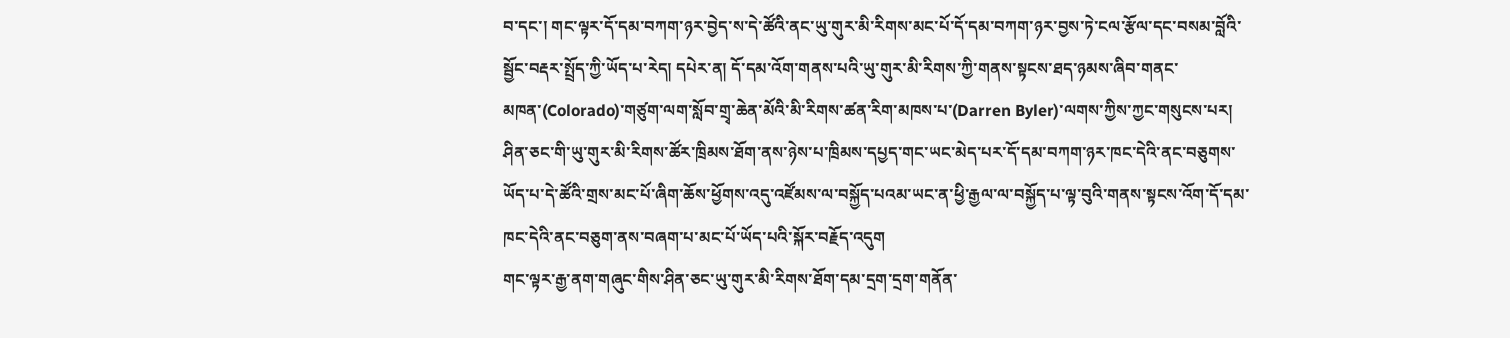བ་དང་། གང་ལྟར་དོ་དམ་བཀག་ཉར་བྱེད་ས་དེ་ཚོའི་ནང་ཡུ་གུར་མི་རིགས་མང་པོ་དོ་དམ་བཀག་ཉར་བྱས་ཏེ་ངལ་རྩོལ་དང་བསམ་བློའི་སྦྱོང་བརྡར་སྤྲོད་ཀྱི་ཡོད་པ་རེད། དཔེར་ན། དོ་དམ་འོག་གནས་པའི་ཡུ་གུར་མི་རིགས་ཀྱི་གནས་སྟངས་ཐད་ཉམས་ཞིབ་གནང་མཁན་(Colorado)་གཙུག་ལག་སློབ་གྲྭ་ཆེན་མོའི་མི་རིགས་ཚན་རིག་མཁས་པ་(Darren Byler)་ལགས་ཀྱིས་ཀྱང་གསུངས་པར། ཤིན་ཅང་གི་ཡུ་གུར་མི་རིགས་ཚོར་ཁྲིམས་ཐོག་ནས་ཉེས་པ་ཁྲིམས་དཔྱད་གང་ཡང་མེད་པར་དོ་དམ་བཀག་ཉར་ཁང་དེའི་ནང་བཅུགས་ཡོད་པ་དེ་ཚོའི་གྲས་མང་པོ་ཞིག་ཆོས་ཕྱོགས་འདུ་འཛོམས་ལ་བསྐྱོད་པའམ་ཡང་ན་ཕྱི་རྒྱལ་ལ་བསྐྱོད་པ་ལྟ་བུའི་གནས་སྟངས་འོག་དོ་དམ་ཁང་དེའི་ནང་བཅུག་ནས་བཞག་པ་མང་པོ་ཡོད་པའི་སྐོར་བརྗོད་འདུག
གང་ལྟར་རྒྱ་ནག་གཞུང་གིས་ཤིན་ཅང་ཡུ་གུར་མི་རིགས་ཐོག་དམ་དྲག་དྲག་གནོན་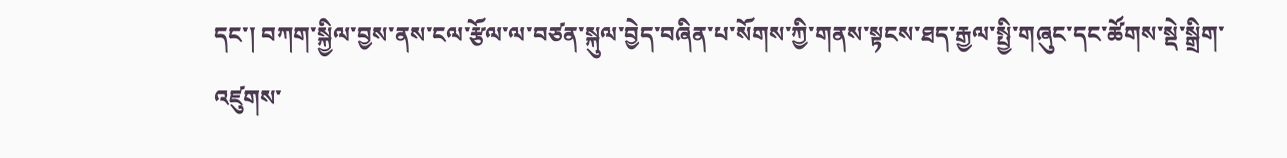དང་། བཀག་སྐྱིལ་བྱས་ནས་ངལ་རྩོལ་ལ་བཙན་སྐུལ་བྱེད་བཞིན་པ་སོགས་ཀྱི་གནས་སྟངས་ཐད་རྒྱལ་སྤྱི་གཞུང་དང་ཚོགས་སྡེ་སྒྲིག་འཛུགས་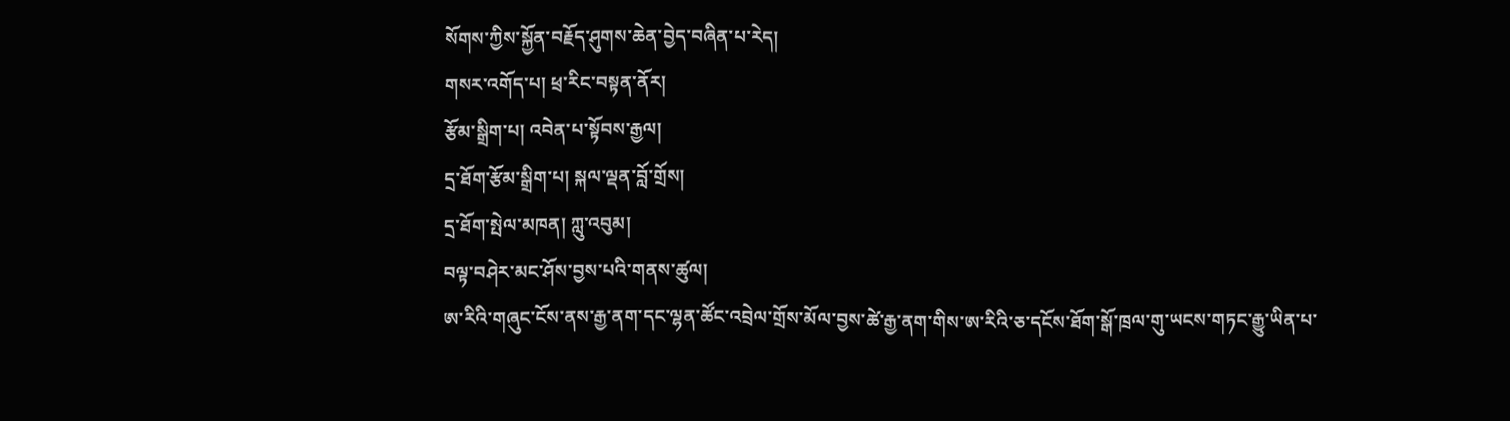སོགས་ཀྱིས་སྐྱོན་བརྗོད་ཤུགས་ཆེན་བྱེད་བཞིན་པ་རེད།
གསར་འགོད་པ། ཕྲ་རིང་བསྟན་ནོར།
རྩོམ་སྒྲིག་པ། འབེན་པ་སྟོབས་རྒྱལ།
དྲ་ཐོག་རྩོམ་སྒྲིག་པ། སྐལ་ལྡན་བློ་གྲོས།
དྲ་ཐོག་སྤེལ་མཁན། ཀླུ་འབུམ།
བལྟ་བཤེར་མང་ཤོས་བྱས་པའི་གནས་ཚུལ།
ཨ་རིའི་གཞུང་ངོས་ནས་རྒྱ་ནག་དང་ལྷན་ཚོང་འབྲེལ་གྲོས་མོལ་བྱས་ཚེ་རྒྱ་ནག་གིས་ཨ་རིའི་ཅ་དངོས་ཐོག་སྒོ་ཁྲལ་གུ་ཡངས་གཏང་རྒྱུ་ཡིན་པ་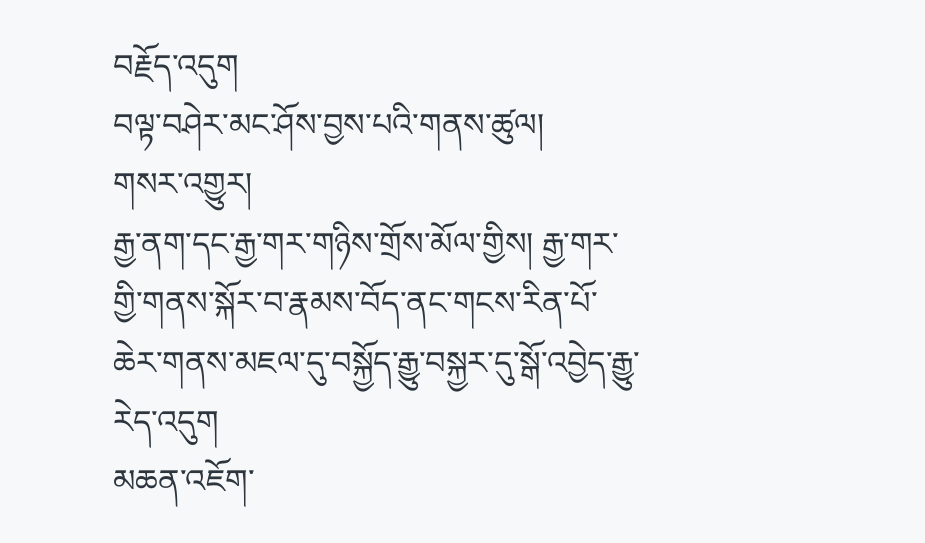བརྗོད་འདུག
བལྟ་བཤེར་མང་ཤོས་བྱས་པའི་གནས་ཚུལ།
གསར་འགྱུར།
རྒྱ་ནག་དང་རྒྱ་གར་གཉིས་གྲོས་མོལ་གྱིས། རྒྱ་གར་གྱི་གནས་སྐོར་བ་རྣམས་བོད་ནང་གངས་རིན་པོ་ཆེར་གནས་མཇལ་དུ་བསྐྱོད་རྒྱུ་བསྐྱར་དུ་སྒོ་འབྱེད་རྒྱུ་རེད་འདུག
མཆན་འཇོག་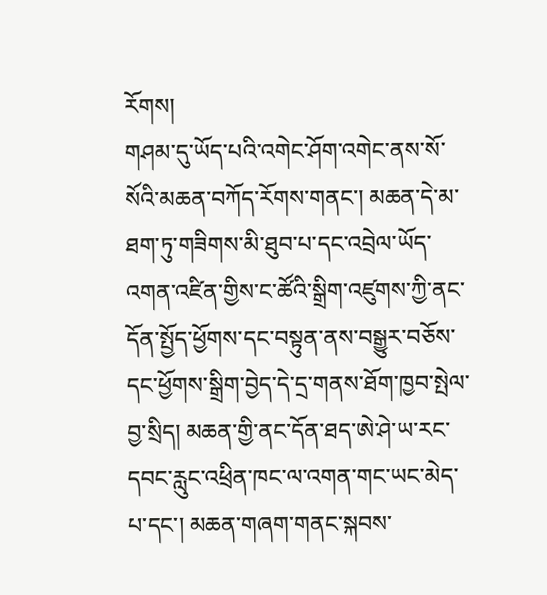རོགས།
གཤམ་དུ་ཡོད་པའི་འགེང་ཤོག་འགེང་ནས་སོ་སོའི་མཆན་བཀོད་རོགས་གནང་། མཆན་དེ་མ་ཐག་ཏུ་གཟིགས་མི་ཐུབ་པ་དང་འབྲེལ་ཡོད་འགན་འཛིན་གྱིས་ང་ཚོའི་སྒྲིག་འཛུགས་ཀྱི་ནང་དོན་སྤྱོད་ཕྱོགས་དང་བསྟུན་ནས་བསྒྱུར་བཅོས་དང་ཕྱོགས་སྒྲིག་བྱེད་དེ་དྲ་གནས་ཐོག་ཁྱབ་སྤེལ་བྱ་སྲིད། མཆན་གྱི་ནང་དོན་ཐད་ཨེ་ཤེ་ཡ་རང་དབང་རླུང་འཕྲིན་ཁང་ལ་འགན་གང་ཡང་མེད་པ་དང་། མཆན་གཞག་གནང་སྐབས་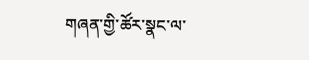གཞན་གྱི་ཚོར་སྣང་ལ་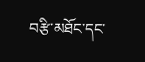བརྩི་མཐོང་དང་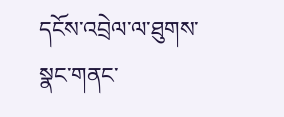དངོས་འབྲེལ་ལ་ཐུགས་སྣང་གནང་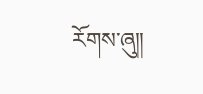རོགས་ཞུ༎